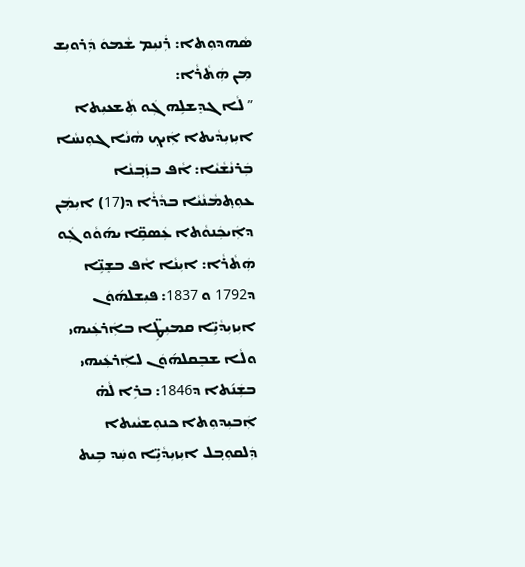ܣܵܗܕܘܼܬܐ: ܪܲܢܝܼܡ ܫܵܡܘܿ ܕܲܪܘܝܼܫ ܡܼܢ ܗܲܬܵܪܵܐ:
” ܠܵܐ ܓܕܸܫܠܹܗ ܓܲܘ ܬܲܫܥܝܼܬܐ ܐܝܼܙܝܼܕܵܝܬܐ ܐܲܝܟ݂ ܗܵܢܵܐ ܓܘܼܢܚܵܐ ܒܲܪܢܵܫܵܝܵܐ: ܐܵܦ ܒܙܲܒ݂ܢܵܐ ܥܘܼܬ݂ܡܵܢܵܝܵܐ ܒܕܵܪܵܐ ܕ(17) ܐܝܼܡܲܢ ܕܐܲܝܟܲܢܘܵܬܐ ܥܲܣܩܹ̈ܐ ܝܗ݇ܘܵܘ ܓܲܘ ܗܲܬܵܪܵܐ: ܐܝܼܢܵܐ ܐܵܦ ܒܫܸܢܹ̈ܐ ܕ1792 ܘ 1837: ܦܝܼܫܠܗ݇ܘܿܢ ܐܝܼܙܝܼܕܵܝܹ̈ܐ ܩܡܝܼܛܹ̈ܐ ܒܐܲܪܥܲܝܗܝ ܘܠܵܐ ܫܒܸܩܠܗ݇ܘܿܢ ܠܐܲܪܥܲܝܗܝ ܒܫܲܢ݇ܬܐ ܕ1846: ܒܪܹܐ ܠܵܗ̇ ܐܲܒܝܼܕܘܼܬܐ ܟܢܘܼܫܝܵܝܬܐ ܕܲܠܩܘܼܒ݂ܠ ܐܝܼܙܝܼܕܵܝܹ̈ܐ ܘܚܲܕ ܒܹܝܬ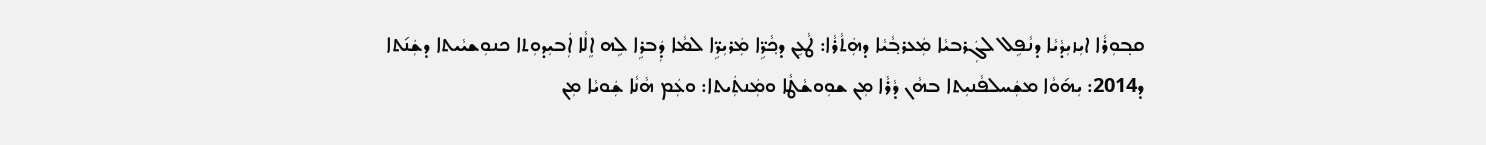ܩܒ݂ܘܼܪܵܐ ܐܝܼܙܝܼܕܵܝܵܐ ܕܢܵܦܹܠ ܠܓܲܪܒܝܵܐ ܡܲܥܪܒ݂ܵܝܵܐ ܕܗܲܬܵܪܵܐ: ܛܵܥܹܢ ܕܟ݂ܵܖܹ̈ܐ ܡܲܪܝܼܖܹ̈ܐ ܠܡܵܐ ܕܲܒܪܹܐ ܠܹܗ ܐܸܠܵܐ ܐܲܒܝܼܕܘܼܬܐ ܟܢܘܼܫܝܵܝܬܐ ܕܫܲܢ݇ܬܐ ܕ2014: ܝܼܗ݇ܘܵܐ ܡܫܲܚܠܦܵܢܝܼܬܐ ܒܗܵܢ ܕܵܪܵܐ ܡܼܢ ܫܘܼܘܫܵܛܵܐ ܘܡܲܢܬܲܝܬܐ: ܘܥܲܡ ܗܵܢܵܐ ܫܲܘܝܵܐ ܡܼܢ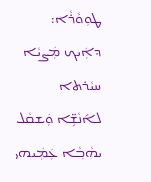ܛܘܼܘܵܪܵܐ: ܕܐܲܝܟ ܡܲܨܝܵܐ ܚܝܵܪܬܐ ܠܐ݇ܢܵܫܹ̈ܐ ܘܲܫܩܵܠ ܝܗܵܒ݂ܵܐ ܥܲܡܲܝܗܝ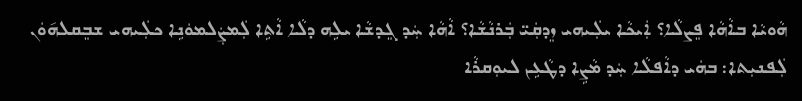ܗܵܘܝܵܐ ܒܐܵܗܵܐ ܦܸܨܠܵܐ؟ ܐܲܝܟܵܐ ܝܠܲܝܗܝ ܙܸܕܩܲܝ̈ ܒܲܪܢܵܫܵܐ؟ ܐܵܗܵܐ ܚܲܕ ܓܸܕܫܵܐ ܝܠܹܗ ܕܠܵܐ ܐܵܬܹܐ ܠܲܡܨܲܠܡܘܿܢܹܐ ܟܠܲܝܗܝ ܫܒܸܩܠܗ݇ܘܿܢ ܠܲܦܢܝܼܬܐ: ܒܗܿܝ ܕܐܵܦܠܵܐ ܚܲܕ ܡܵܨܹܐ ܕܛܵܥܹܢ ܠܝܘܼܩܪܵܐ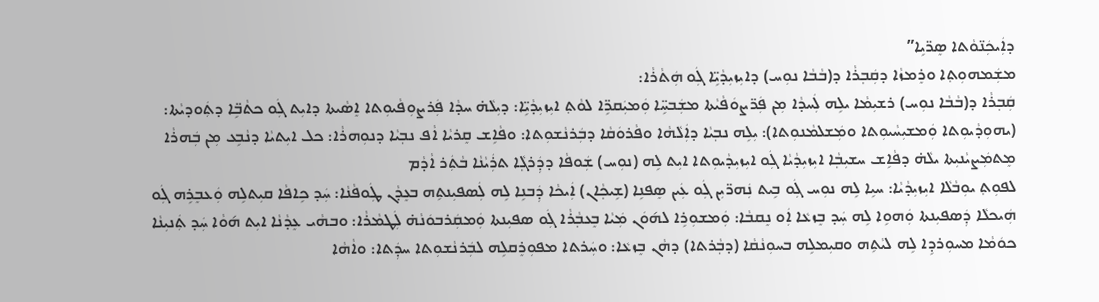ܕܐܲܝܟܲܢ̈ܘܵܬܐ ܣܸܖ̈ܝܹܐ”
ܡܫܲܡܗܘܼܬ݂ܐ ܘܪܸܡܙܵܐ ܕܩܲܒ݂ܪܵܐ ܕ(ܒܵܒܵܐ ܢܘܼܚ) ܕܐܝܼܙܝܼܕܵܝܹ̈ܐ ܓܲܘ ܗܲܬܵܪܵܐ:
ܩܲܒ݂ܪܵܐ ܕ(ܒܵܒܵܐ ܢܘܼܚ) ܪܫܝܼܡܵܐ ܝܠܹܗ ܠܲܚܕܵܐ ܡܼܢ ܦܲܖ̈ܨܘܿܦܵܝܵܬܐ ܡܫܲܒܚܹ̈ܐ ܘܲܡܝܲܩܖܹ̈ܐ ܠܘܵܬ݂ ܐܝܼܙܝܼܕܵܝܹ̈ܐ: ܕܝܼܠܵܗ̇ ܚܕܵܐ ܦܲܪܨܘܼܦܵܝܘܼܬܐ ܐܸܣܵܝܬܐ ܕܐܝܼܬ ܓܲܘ ܟܬܵܒܹ̈ܐ ܕܬܲܘܕܝܵܬܐ: (ܝܗܘܼܕܵܝܘܼܬܐ ܘܲܡܫܝܼܚܵܝܘܼܬܐ ܘܡܲܫܠܡܵܢܘܼܬܐ): ܝܼܠܹܗ ܢܒ݂ܝܵܐ ܕܐܲܠܵܗܵܐ ܘܦܵܪܘܿܩܵܐ ܕܒܲܪܢܵܫܘܼܬܐ: ܘܦܵܐܹܫ ܩܸܪܝܵܐ ܐܵܦ ܢܒ݂ܝܵܐ ܕܢܘܼܗܪܵܐ: ܟܠ ܐܝܼܬܝܵܐ ܕܢܵܒܹܥ ܡܼܢ ܒܲܗܪܵܐ ܡܸܬܡܲܨܝܵܢܝܼܬܐ ܝܠܵܗ̇ ܕܦܵܐܹܫ ܚܫܝܼܒ݂ܵܐ ܐܝܼܙܝܼܕܵܝܵܐ ܓܲܘ ܐܝܼܙܝܼܕܵܝܘܼܬܐ ܐܝܼܬ ܠܹܗ (ܢܘܼܚ) ܫܲܘܦܵܐ ܕܕܲܪܓ݂ܵܐ ܬܪܲܝܵܢܵܐ ܒܵܬܲܪ ܐܵܕܵܡ
ܠܦܘܼܬ݂ ܝܘܼܒܵܠܵܐ ܐܝܼܙܝܼܕܵܝܵܐ: ܚܝܹܐ ܠܹܗ ܢܘܼܚ ܓܲܘ ܒܹܝܬ ܢܲܗܖ̈ܝܼܢ ܓܲܘ ܥܲܝܢ ܣܸܦܢܹܐ (ܫܹܝܟ݂ܵܐܢ) ܐܲܝܟܵܐ ܕܲܒܢܹܐ ܠܹܗ ܠܲܣܦܝܼܢܬܹܗ ܒܥܸܕܵܢ ܛܲܘܦܵܢܵܐ: ܚܲܕ ܟܹܐܦܵܐ ܩܝܼܬܠܹܗ ܘܲܥܒܸܪܹܗ ܓܲܘ ܗܲܝܟܠܵܐ ܕܲܣܦܝܼܢܬܐ ܘܲܗܘܹܐ ܠܹܗ ܚܲܕ ܒܸܙܥܵܐ ܐܲܘ ܢܸܩܒܵܐ: ܘܲܡܫܘܼܪܹܐ ܠܗ݇ܘܿܢ ܡܲܝܵܐ ܒܸܥܒ݂ܵܪܵܐ ܓܲܘ ܣܦܝܼܢܬܐ ܘܲܡܩܲܪܒܘܿܢܵܗ̇ ܠܲܛܡܵܪܵܐ: ܘܒܗܵܝ ܥܸܕܵܢܵܐ ܐܝܼܬ ܗ݇ܘܵܐ ܚܲܕ ܬܲܢܝܼܢܵܐ ܟܘܿܡܵܐ ܡܚܘܼܪܕܹܐ ܠܹܗ ܠܝܵܬܹܗ ܘܩܝܼܡܠܹܗ ܒܚܘܼܢܵܩܵܐ (ܕܒ݂ܵܪܬܐ) ܕܗܵܢ ܒܸܙܥܵܐ: ܘܚܲܪܬܐ ܡܦܘܼܪܸܩܠܹܗ ܠܒܲܪܢܵܫܘܼܬܐ ܚܕܲܬܐ: ܘܐܵܗܵܐ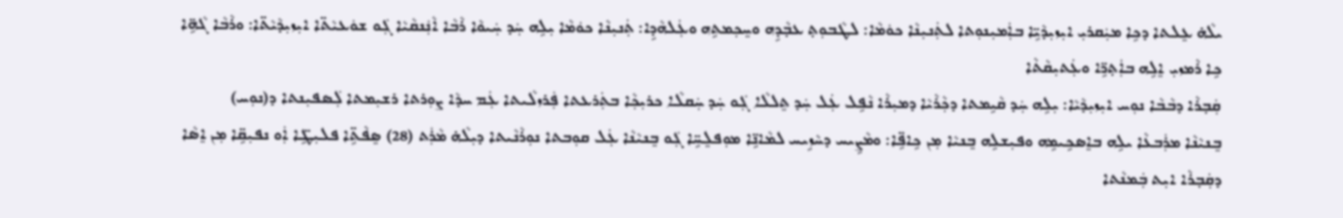ܝܠܵܗ̇ ܥܸܠܬܐ ܕܟܹܐ ܡܝܲܩܪܝܼ ܐܝܼܙܝܼܕܵܝܹ̈ܐ ܒܐܲܡܝܼܢܘܼܬܐ ܠܬܲܢܝܼܢܵܐ ܟܘܿܡܵܐ: ܠܛܵܒܘܼܬ݂ ܥܒ݂ܵܕܹܗ ܘܚܸܟ݂ܡܬܹܗ ܘܥܲܠܗܵܕܹܐ: ܬܲܢܝܼܢܵܐ ܟܘܿܡܵܐ ܝܼܠܹܗ ܚܲܕ ܚܲܝܘܵܐ ܪܵܒܵܐ ܐܵܢܲܢܩܵܝܵܐ ܓܲܘ ܫܘܿܥܝܵܬ̈ܐ ܐܝܼܙܝܼܕܵܝܵܬ̈ܐ: ܘܪܵܒܵܐ ܓܵܗܹ̈ܐ ܟܹܐ ܪܵܡܙܝܼ ܐܸܠܹܗ ܒܐܲܬ݂ܖܹ̈ܐ ܘܥܲܬܝܼܩܵܬܵܐ
ܩܲܒ݂ܪܵܐ ܕܒܵܒܵܐ ܢܘܼܚ ܐܝܼܙܝܼܕܵܝܵܐ: ܝܼܠܹܗ ܚܲܕ ܩܵܝܹܡܬܐ ܕܟ݂ܵܪܵܝܵܐ ܕܡܝܼܪܵܐ ܢܵܦܹܠ ܥܲܠ ܚܲܕ ܬܸܠܠܵܐ ܓܲܘ ܚܲܕ ܚܲܩܠܵܐ ܟܪܝܼܟ݂ܵܐ ܒܬܲܪܥܬܐ ܦܲܪܙܠܵܝܬܐ ܥܲܡ ܚܕܵܐ ܨܘܼܪܬܐ ܪܫܝܼܡܬܐ ܠܲܣܦܝܼܢܬܐ ܕ(ܢܘܼܚ)
ܒܸܢܝܵܢܵܐ ܡܪܲܒܥܵܐ ܝܠܹܗ ܒܐܸܣܟܹܝܡܹܗ ܘܦܝܼܫܠܹܗ ܒܸܢܝܵܐ ܡܼܢ ܟܹܐܦܹ̈ܐ: ܘܡܵܨܹܝܚ ܕܚܵܙܹܝܚ ܠܡܵܐܢܹ̈ܐ ܡܘܼܦܠܸܚܹ̈ܐ ܓܲܘ ܒܸܢܝܵܢܵܐ ܥܲܠ ܩܘܼܒܬܐ ܢܘܼܪܵܢܵܝܬܐ ܕܝܼܠܵܗ̇ ܡܵܪܲܬ (28) ܣܸܦܵܬܹ̈ܐ ܦܠܝܼܛܹ̈ܐ ܐܲܘ ܢܦܝܼܩܹ̈ܐ ܡܼܢ ܐܸܣܵܐ ܕܩܲܒ݂ܪܵܐ ܐܝܼܬ ܒܲܡܢܵܬܐ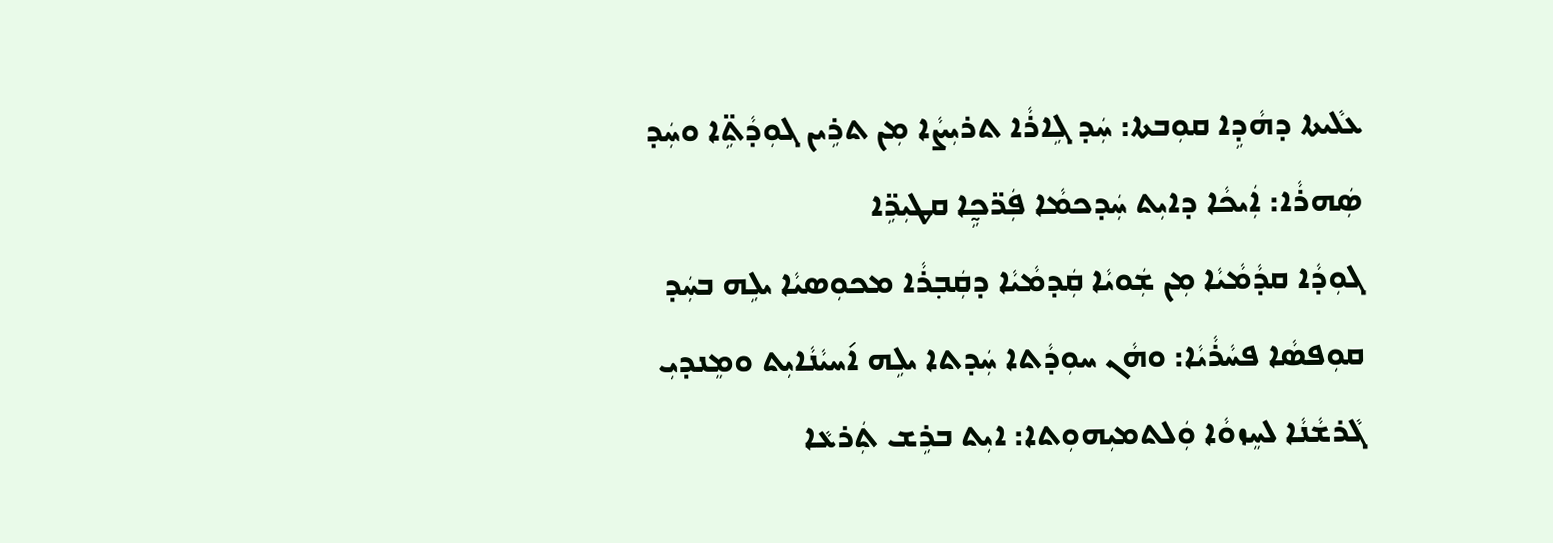ܥܠܵܝܬܐ ܕܗܵܕܹܐ ܩܘܼܒܬܐ: ܚܲܕ ܓܹܐܪܵܐ ܬܪܝܼܨܵܐ ܡܼܢ ܬܪܹܝܢ ܓܘܼܕܵܬܹ̈ܐ ܘܚܲܕ ܣܲܗܪܵܐ: ܐܲܝܟܵܐ ܕܐܝܼܬ ܚܲܕܟܡܵܐ ܦܲܖ̈ܟ̰ܹܐ ܩܛܝܼܖܹ̈ܐ
ܓܘܼܕܵܐ ܩܕܵܡܵܝܵܐ ܡܼܢ ܫܲܘܝܵܐ ܩܲܕܡܵܝܵܐ ܕܩܲܒ݂ܪܵܐ ܡܟܘܼܣܝܵܐ ܝܠܹܗ ܒܚܲܕ ܩܘܼܦܣܵܐ ܦܚܵܪܵܝܵܐ: ܘܗܵܢ ܚܘܼܕܵܬܐ ܚܲܕܬܐ ܝܠܹܗ ܐ݇ܚܝܵܢܵܐܝܼܬ ܘܡܸܢܕܝܼ ܓܵܪܫܵܢܵܐ ܠܚܸܙܘܵܐ ܘܲܠܬܡܝܼܗܘܼܬܐ: ܐܝܼܬ ܒܪܹܫ ܬܲܪܥܵܐ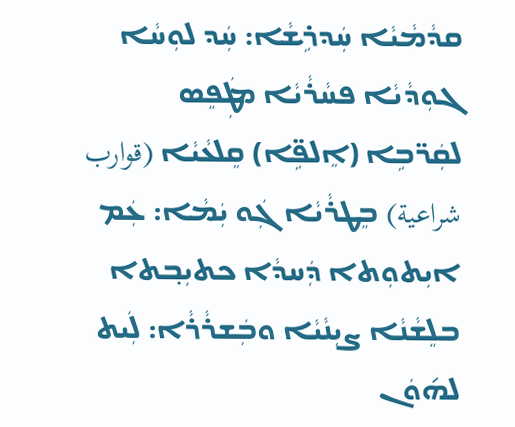ܩܕܵܡܵܝܵܐ ܚܲܕܪܹܫܵܐ: ܚܲܕ ܠܘܼܚܵܐ ܓܘܼܕܵܝܵܐ ܦܚܵܪܵܝܵܐ ܡܛܲܦܸܣ ܠܩܲܖ̈ܒܹܐ (ܐܸܠܦܹ̈ܐ) ܩܸܠܥܵܝܵܐ (قوارب شراعية) ܒܸܛܪܵܝܵܐ ܓܲܘ ܝܲܡܵܐ: ܥܲܡ ܐܝܼܬܘܼܬܐ ܕܲܚܕܵܐ ܟܬܝܼܒ݂ܬܐ ܒܠܸܫܵܢܵܐ ܨܝܼܢܵܝܵܐ ܘܒܲܫܪܵܪܵܐ: ܠܲܝܬ ܠܗ݇ܘܿܢ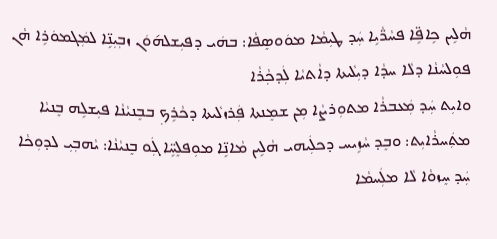ܗܵܠܹܝܢ ܟܹܐܦܹ̈ܐ ܦܚܵܖ̈ܵܝܹܐ ܚܲܕ ܛܝܼܡܵܐ ܡܘܿܘܣܸܦܵܐ: ܒܗܿܝ ܕܦܝܼܫܠܗ݇ܘܿܢ ܙܒ݂ܝܼܢܹ̈ܐ ܠܡܲܓܡܘܿܪܹܐ ܗܵܢ ܦܘܼܠܚܵܢܵܐ ܕܠܵܐ ܚܕܵܐ ܕܝܼܠܵܝܬܐ ܕܐܵܬܝܵܐ ܠܲܕܟ݂ܵܪܵܐ
ܘܐܝܼܬ ܚܲܕ ܡܲܥܒܪܵܐ ܡܬܘܼܪܨܵܐ ܡܼܢ ܫܡܸܢܬܐ ܦܲܪܙܠܵܝܬܐ ܕܟܵܪܹܟ݂ ܒܒܸܢܝܵܢܵܐ ܦܝܼܫܠܹܗ ܒܸܢܝܵܐ ܡܬܲܚܪܵܐܝܼܬ: ܘܒܸܕ ܚܵܙܹܝܚ ܕܟܠܲܝܗܝ ܗܵܠܹܝܢ ܡܵܐܢܹ̈ܐ ܡܘܼܦܠܸܚܹ̈ܐ ܓܲܘ ܒܸܢܝܵܢܵܐ: ܝܵܗܒ݂ܝܼ ܠܕܘܼܟܵܐ ܚܲܕ ܚܸܙܘܵܐ ܠܵܐ ܡܠܲܚܡܵܐ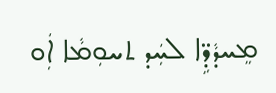ܡܸܚܕܵܕܹ̈ܐ ܠܚܲܕ ܬܚܘܼܡܵܐ ܐܲܘ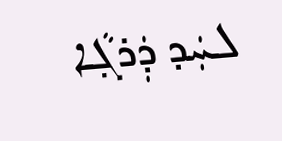ܠܚܲܕ ܕܲܪܓ݂ܵܐ